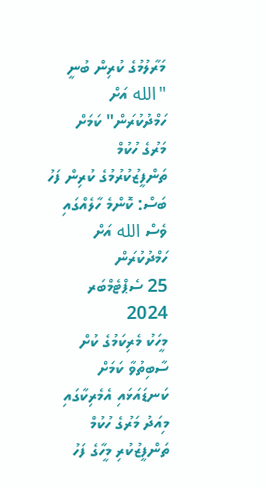މަރާލުމުގެ ކުރިން ބުނީ "الله އަށް ހަމްދުކުރަން" ކަމަށް
މަރުގެ ހުކުމް ތަންފީޒުކުރުމުގެ ކުރިން ފަހު ބަސް: ކޮންމެ ހާލެއްގައި ވެސް الله އަށް ހަމްދުކުރަން
25 ސެޕްޓެމްބަރ 2024
މީހަކު މެރިކަމުގެ ކުށް ސާބިތުވާ ކަމަށް ކަނޑައަޅައި އެމެރިކާގައި މިއަދު މަރުގެ ހުކުމް ތަންފީޒުކުރި މީހާގެ ފަހު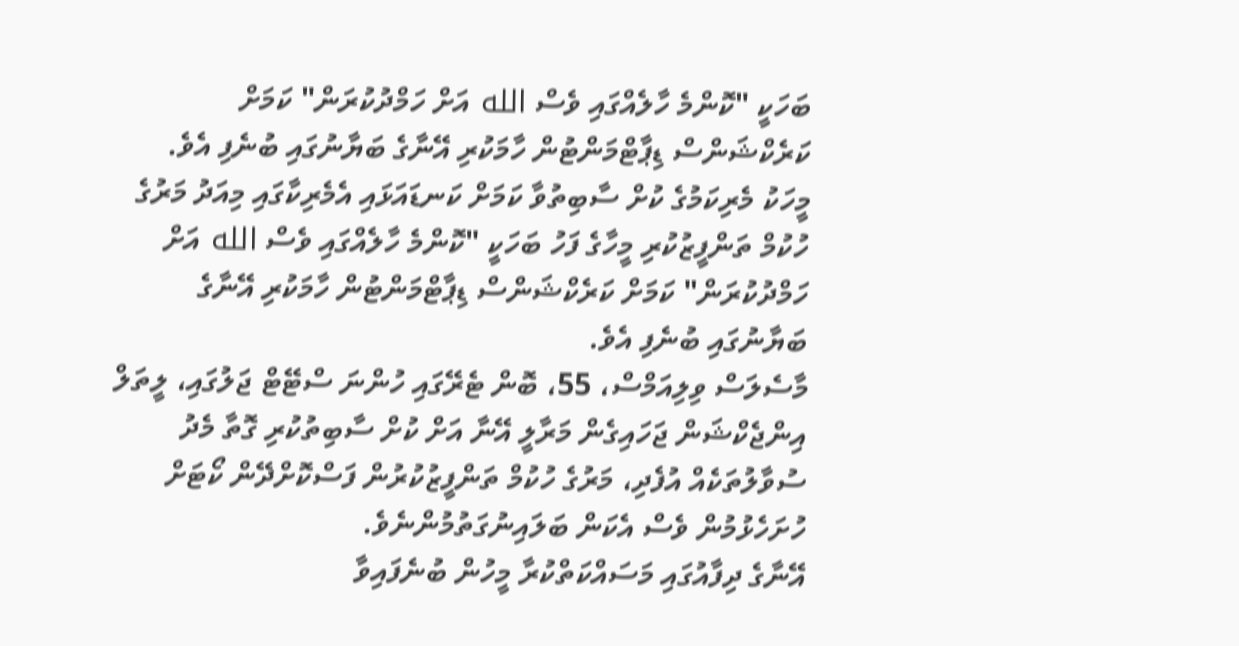ބަހަކީ "ކޮންމެ ހާލެއްގައި ވެސް الله އަށް ހަމްދުކުރަން" ކަމަށް ކަރެކްޝަންސް ޑިޕާޓްމަންޓުން ހާމަކުރި އޭނާގެ ބަޔާނުގައި ބުނެފި އެވެ.
މީހަކު މެރިކަމުގެ ކުށް ސާބިތުވާ ކަމަށް ކަނޑައަޅައި އެމެރިކާގައި މިއަދު މަރުގެ ހުކުމް ތަންފީޒުކުރި މީހާގެ ފަހު ބަހަކީ "ކޮންމެ ހާލެއްގައި ވެސް الله އަށް ހަމްދުކުރަން" ކަމަށް ކަރެކްޝަންސް ޑިޕާޓްމަންޓުން ހާމަކުރި އޭނާގެ ބަޔާނުގައި ބުނެފި އެވެ.
މާސެލަސް ވިލިއަމްސް، 55، ބޮން ޓެރޭގައި ހުންނަ ސްޓޭޓް ޖަލުގައި، ލީތަލް އިންޖެކްޝަން ޖަހައިގެން މަރާލީ އޭނާ އަށް ކުށް ސާބިތުކުރި ގޮތާ މެދު ސުވާލުތަކެއް އުފެދި، މަރުގެ ހުކުމް ތަންފީޒުކުރުން ފަސްކޮށްދޭން ކޯޓަށް ހުށަހެޅުމުން ވެސް އެކަން ބަލައިނުގަތުމުންނެވެ.
އޭނާގެ ދިފާއުގައި މަސައްކަތްކުރާ މީހުން ބުނެފައިވާ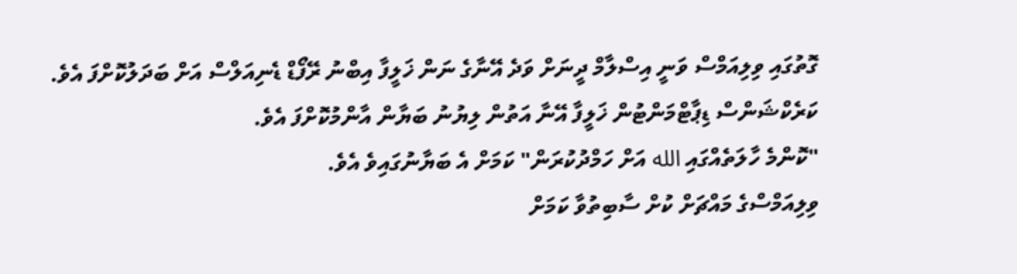ގޮތުގައި ވިލިއަމްސް ވަނީ އިސްލާމް ދީނަށް ވަދެ އޭނާގެ ނަން ޚަލީފާ އިބްނު ރޭފޯޑް ޑެނިއަލްސް އަށް ބަދަލުކޮށްފަ އެވެ.
ކަރެކްޝަންސް ޑިޕާޓްމަންޓުން ޚަލީފާ އޭނާ އަތުން ލިޔުނު ބަޔާން އާންމުކޮށްފަ އެވެ.
"ކޮންމެ ހާލަތެއްގައި الله އަށް ހަމްދުކުރަން" ކަމަށް އެ ބަޔާނުގައިވެ އެވެ.
ވިލިއަމްސްގެ މައްޗަށް ކުށް ސާބިތުވާ ކަމަށް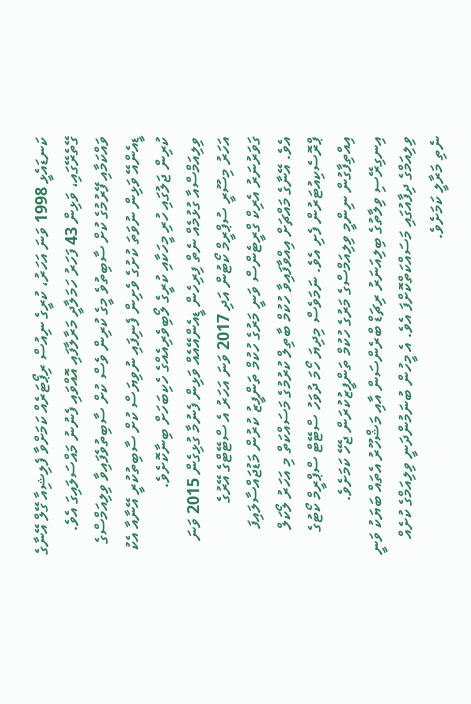ކަނޑައެޅީ 1998 ވަނަ އަހަރު، ކުރީގެ ނިއުސް ރިޕޯޓަރެއް ކަމަށްވާ ފެލިޝިއާ ގޭލް އޭނާގެ ގޭތެރޭގައި، ވަޅިން 43 ފަހަރު ހަމަލާދީ މަރާލާފައި އޮއްވައި ފެނުނު މައްސަލައިގަ އެވެ. ވައްކަމާއި ފޭރުމުގެ ކުށް ސާބިތުވެ މީގެ ކުރިން ވެސް ކުށް ސާބިތުވެފައިވާ ވިލިއަމްސްގެ ޑީއެންއޭ ވަޅިން ނުވަތަ ކުށުގެ ވެށިން ފެނިފައި ނުވިޔަސް ކުށް ސާބިތުކުރީ އޭނާއާ އެކު ކުރިން ޖަލުގައި ހުރި މީހަކާއި ކުރީގެ ލޯބިވެރިއެއްގެ ހެކިބަހަށް ބިނާކޮށެވެ.
ވިލިއަމްސްއާ ގުޅުމެއް ނެތް ފިރިހެން ޑީއެންއޭއެއް ވަޅިން ފެނުމާ ގުޅިގެން 2015 ވަނަ އަހަރު މިސޫރީ ސުޕްރީމް ކޯޓުން އަދި 2017 ވަނަ އަހަރު އެ ސްޓޭޓްގެ އޭރުގެ ގަވަރުނަރު އެރިކް ގްރީޓެންސް ވަނީ މަރުގެ ހުކުމް ތަންފީޒު ކުރުން މަޑުޖައްސާލައިފަ އެވެ. އޭނާގެ މައްޗަށް އިއްވާފައިވާ ހުކުމް ބާތިލް ކުރުމުގެ މަސައްކަތް މި އަހަރު ލޯކަލް ޕްރޮސެކިއުޓަރުން ފެށި އެވެ. ނަމަވެސް މިދިޔަ ހޯމަ ދުވަހު ސްޓޭޓް ސްޕްރީމް ކޯޓުގެ އިއްތިފާގުން ނިންމީ ވިލިއަމްސްގެ މަރުގެ ހުކުމް ތަންފީޒުކުރަން ޖެހޭ ކަމަށެވެ.
އިނގިރޭސި ވިލާތުގެ ބިލިއަނަރު ރިޗަޑް ބްރެންސަން އާއި މަޝްހޫރު އެތައް ބަޔަކު ވަނީ ވިލިއަމްގެ ދިފާއުގައި މަސައްކަތްކޮށްފަ އެވެ. އެ މީހުން ބުނަމުންދަނީ ވިލިއަމްގެ ކުށެއް ނެތި މަރާލީ ކަމަށެވެ.